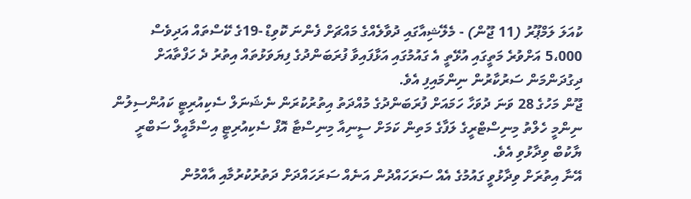ކުއަލަ ލަމްޕޫރު (11 ޖޫން) - މެލޭޝިއާގައި ދުވާލެއްގެ މައްޗަށް ފެންނަ ކޮވިޑް -19ގެ ކޭސްތައް އަދިވެސް 5،000 އަށްވުރެ މަތީގައި އުޅޭތީ އެ ގައުމުގައި އަޅާފައިވާ ފުރަބަންދުގެ ފިޔަވަޅުތައް އިތުރު ދެ ހަފްތާއަށް ދިގުދަންމަން ސަރުކާރުން ނިންމައިފި އެވެ.
ޖޫން މަހުގެ 28 ވަނަ ދުވަހާ ހަމައަށް ފުރަބަންދުގެ މުއްދަތު އިތުރުކުރަން ނެޝަނަލް ސެކިއުރިޓީ ކައުންސިލުން ނިންމީ ހެލްތު މިނިސްޓްރީގެ ލަފާގެ މަތިން ކަމަށް ސީނިއާ މިނިސްޓާ އޮފް ސެކިއުރިޓީ އިސްމާއީލް ސަބްރީ ޔާކުބް ވިދާޅުވި އެވެ.
އޭނާ އިތުރަށް ވިދާޅުވީ ގައުމުގެ އެއް ސަރަހައްދުން އަނެއް ސަރަހައްދަށް ދަތުރުކުރުމާއި އާއްމުން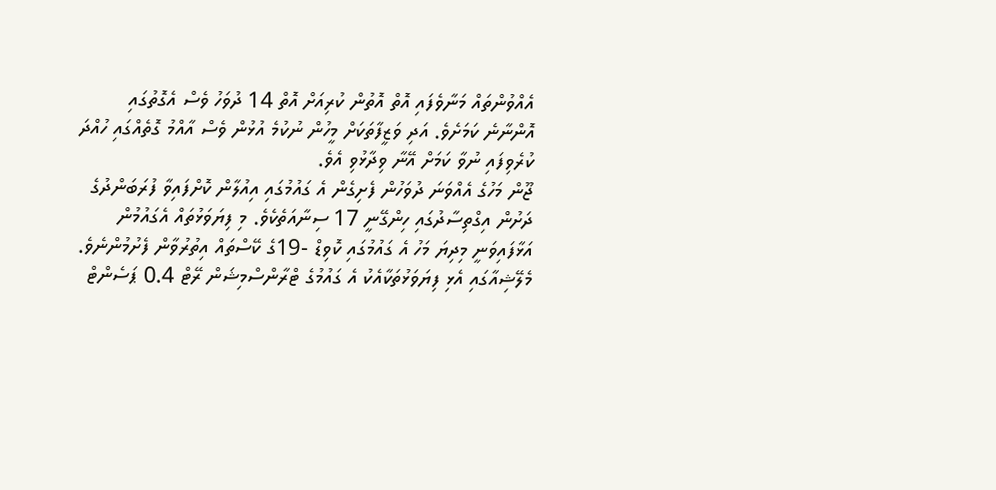އެއްވުންތައް މަނާވެފައި އޮތް އޮތުން ކުރިއަށް އޮތް 14 ދުވަހު ވެސް އެގޮތުގައި އޮންނާނެ ކަމަށެވެ. އަދި ވަޒީފާތަކަށް މީހުން ނުކުމެ އުޅުން ވެސް އާއްމު ގޮތެއްގައި ހުއްދަ ކުރެވިފައި ނުވާ ކަމަށް އޭނާ ވިދާޅުވި އެވެ.
ޖޫން މަހުގެ އެއްވަނަ ދުވަހުން ފެށިގެން އެ ގައުމުގައި އިއުލާން ކޮށްފައިވާ ފުރަބަންދުގެ ދަށުން އިގްތިސާދުގައި ހިންގޭނީ 17 ސިނާއަތެކެވެ. މި ފިޔަވަޅުތައް އެގައުމުން އަޅާފައިވަނީ މިދިޔަ މަހު އެ ގައުމުގައި ކޮވިޑް -19ގެ ކޭސްތައް އިތުރުވާން ފެށުމުންނެވެ.
މެލޭޝިއާގައި އެޅި ފިޔަވަޅުތަކާއެކު އެ ގައުމުގެ ޓްރާންސްމިޝަން ރޭޓް 0.4 ޕަސެންޓް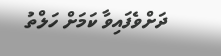ދަށްވެފައިވާ ކަމަށް ހަލްތު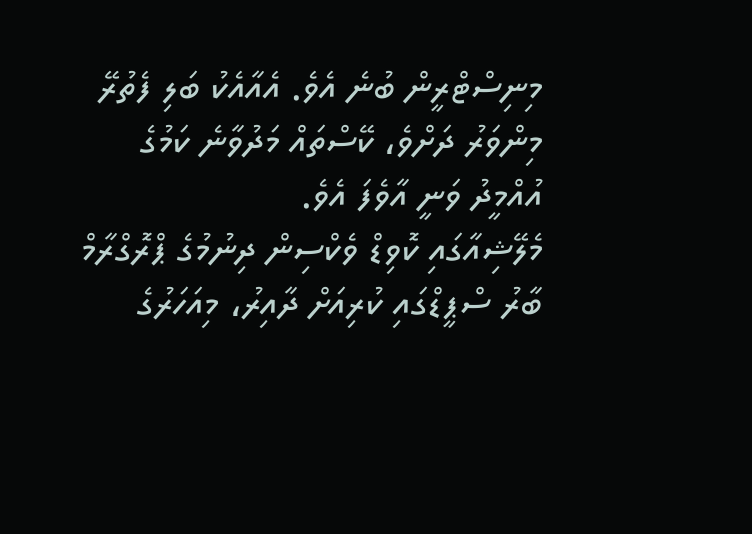މިނިސްޓްރީން ބުނެ އެވެ. އެއާއެކު ބަލި ފެތުރޭ މިންވަރު ދަށްވެ، ކޭސްތައް މަދުވާނެ ކަމުގެ އުއްމީދު ވަނީ އާވެފަ އެވެ.
މެލޭޝިއާގައި ކޮވިޑް ވެކްސިން ދިނުމުގެ ޕްރޮގްރާމް ބާރު ސްޕީޑްގައި ކުރިއަށް ދާއިރު، މިއަހަރުގެ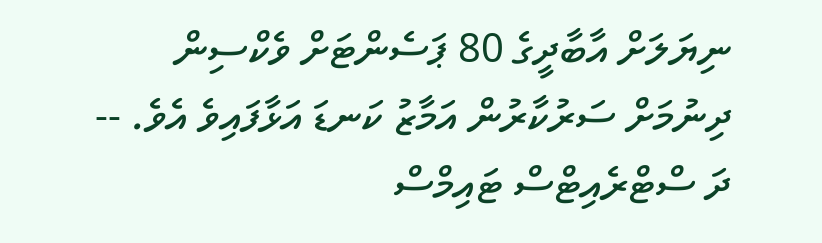ނިޔަލަށް އާބާދީގެ 80 ޕަސެންޓަށް ވެކްސިން ދިނުމަށް ސަރުކާރުން އަމާޒު ކަނޑަ އަޅާފައިވެ އެވެ. -- ދަ ސްޓްރެއިޓްސް ޓައިމްސް